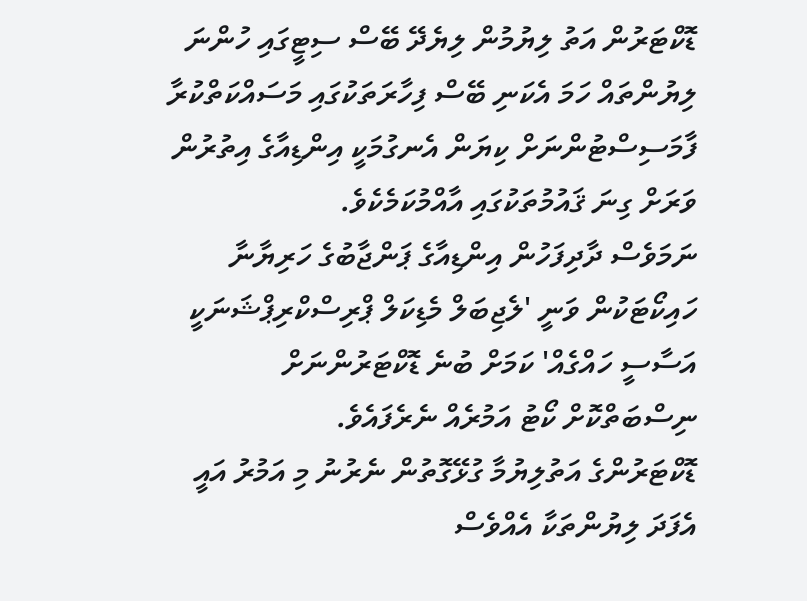ޑޮކްޓަރުން އަތު ލިޔުމުން ލިޔެދޭ ބޭސް ސިޓީގައި ހުންނަ ލިޔުންތައް ހަމަ އެކަނި ބޭސް ފިހާރަތަކުގައި މަސައްކަތްކުރާ ފާމަސިސްޓުންނަށް ކިޔަން އެނގުމަކީ އިންޑިއާގެ އިތުރުން ވަރަށް ގިނަ ޤައުމުތަކުގައި އާއްމުކަމެކެވެ.
ނަމަވެސް ދާދިފަހުން އިންޑިއާގެ ޕަންޖާބުގެ ހަރިޔާނާ ހައިކޯޓަކުން ވަނީ 'ލެޖިބަލް މެޑިކަލް ޕްރިސްކްރިޕްޝަނަކީ އަސާސީ ހައްގެއް' ކަމަށް ބުނެ ޑޮކްޓަރުންނަށް ނިސްބަތްކޮށް ކޯޓު އަމުރެއް ނެރެފައެވެ.
ޑޮކްޓަރުންގެ އަތުލިޔުމާ ގުޅޭގޮތުން ނެރުނު މި އަމުރު އައީ އެފަދަ ލިޔުންތަކާ އެއްވެސް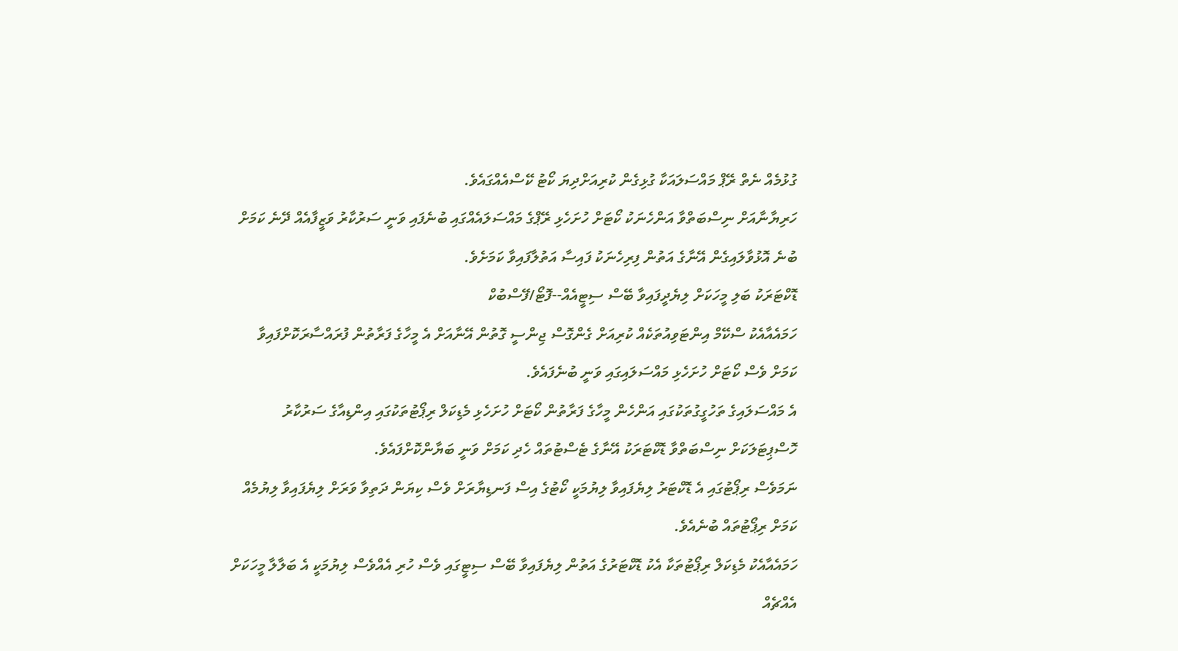ގުޅުމެއް ނެތް ރޭޕް މައްސަލައަކާ ގުޅިގެން ކުރިއަށްދިޔަ ކޯޓު ކޭސްއެއްގައެވެ.
ހަރިޔާނާއަށް ނިސްބަތްވާ އަންހެނަކު ކޯޓަށް ހުށަހެޅި ރޭޕްގެ މައްސަލައެއްގައި ބުނެފައި ވަނީ ސަރުކާރު ވަޒީފާއެއް ދޭނެ ކަމަށް ބުނެ އޮޅުވާލައިގެން އޭނާގެ އަތުން ފިރިހެނަކު ފައިސާ އަތުލާފައިވާ ކަމަށެވެ.
ޑޮކްޓަރަކު ބަލި މީހަކަށް ލިޔެދީފައިވާ ބޭސް ސިޓީއެއް--ފޮޓޯ/ފޭސްބުކް
ހަމައެއާއެކު ސްކޭމް އިންޓަވިއުތަކެއް ކުރިއަށް ގެންގޮސް ޖިންސީ ގޮތުން އޭނާއަށް އެ މީހާގެ ފަރާތުން ފުރައްސާރަކޮށްފައިވާ ކަމަށް ވެސް ކޯޓަށް ހުށަހެޅި މައްސަލައިގައި ވަނީ ބުނެފައެވެ.
އެ މައްސަލައިގެ ތަހުގީގުތަކުގައި އަންހެން މީހާގެ ފަރާތުން ކޯޓަށް ހުށަހެޅި މެޑިކަލް ރިޕޯޓުތަކުގައި އިންޑިއާގެ ސަރުކާރު ހޮސްޕިޓަލަކަށް ނިސްބަތްވާ ޑޮކްޓަރަކު އޭނާގެ ޓެސްޓުތައް ހެދި ކަމަށް ވަނީ ބަޔާންކޮށްފައެވެ.
ނަމަވެސް ރިޕޯޓުގައި އެ ޑޮކްޓަރު ލިޔެފައިވާ ލިޔުމަކީ ކޯޓުގެ އިސް ފަނޑިޔާރަށް ވެސް ކިޔަން ދަތިވާ ވަރަށް ލިޔެފައިވާ ލިޔުމެއް ކަމަށް ރިޕޯޓުތައް ބުނެއެވެ.
ހަމައެއާއެކު މެޑިކަލް ރިޕޯޓުތަކާ އެކު ޑޮކްޓަރުގެ އަތުން ލިޔެފައިވާ ބޭސް ސިޓީގައި ވެސް ހުރި އެއްވެސް ލިޔުމަކީ އެ ބަލާލާ މީހަކަށް އެއްޗެއް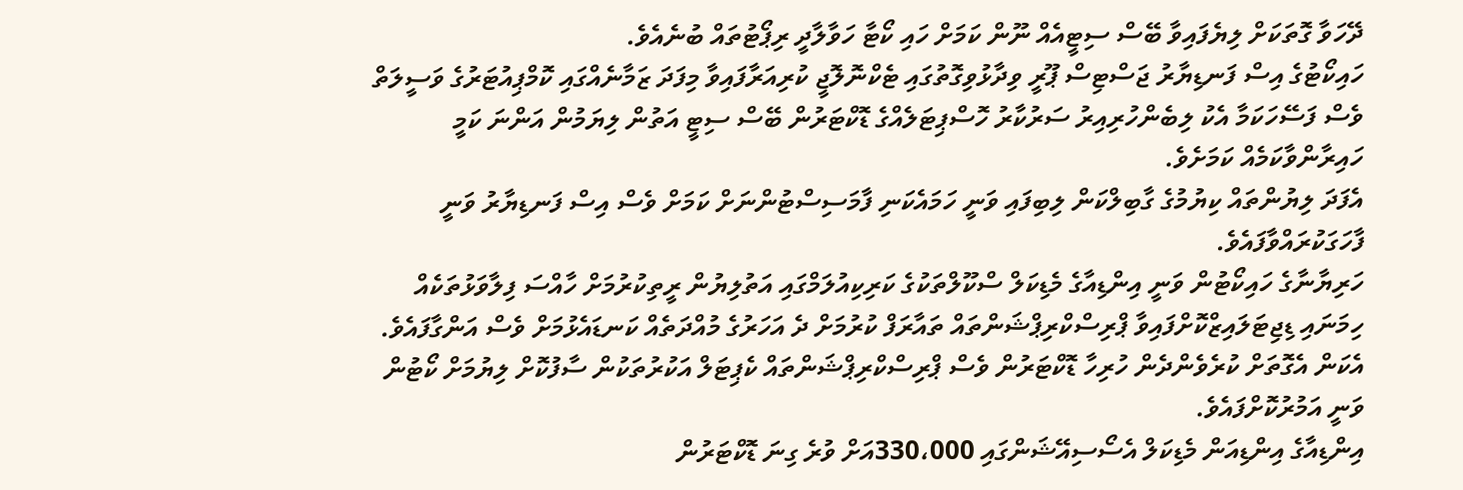ދޭހަވާ ގޮތަކަށް ލިޔެފައިވާ ބޭސް ސިޓީއެއް ނޫން ކަމަށް ހައި ކޯޓާ ހަވާލާދީ ރިޕޯޓުތައް ބުނެއެވެ.
ހައިކޯޓުގެ އިސް ފަނޑިޔާރު ޖަސްޓިސް ޕޫރީ ވިދާޅުވިގޮތުގައި ޓެކްނޮލޮޖީ ކުރިއަރާފައިވާ މިފަދަ ޒަމާނެއްގައި ކޮމްޕިއުޓަރުގެ ވަސީލަތް ވެސް ފަސޭހަކަމާ އެކު ލިބެންހުރިއިރު ސަރުކާރު ހޮސްޕިޓަލެއްގެ ޑޮކްޓަރުން ބޭސް ސިޓީ އަތުން ލިޔަމުން އަންނަ ކަމީ ހައިރާންވާކަމެއް ކަމަށެވެ.
އެފަދަ ލިޔުންތައް ކިޔުމުގެ ގާބިލްކަން ލިބިފައި ވަނީ ހަމައެކަނި ފާމަސިސްޓުންނަށް ކަމަށް ވެސް އިސް ފަނޑިޔާރު ވަނީ ފާހަގަކުރައްވާފައެވެ.
ހަރިޔާނާގެ ހައިކޯޓުން ވަނީ އިންޑިއާގެ މެޑިކަލް ސްކޫލްތަކުގެ ކަރިކިއުލަމްގައި އަތުލިޔުން ރީތިކުރުމަށް ހާއްސަ ފިލާވަޅުތަކެއް ހިމަނައި ޑިޖިޓަލައިޒްކޮށްފައިވާ ޕްރިސްކްރިޕްޝަންތައް ތައާރަފް ކުރުމަށް ދެ އަހަރުގެ މުއްދަތެއް ކަނޑައެޅުމަށް ވެސް އަންގާފައެވެ.
އެކަން އެގޮތަށް ކުރެވެންދެން ހުރިހާ ޑޮކްޓަރުން ވެސް ޕްރިސްކްރިޕްޝަންތައް ކެޕިޓަލް އަކުރުތަކުން ސާފުކޮށް ލިޔުމަށް ކޯޓުން ވަނީ އަމުރުކޮށްފައެވެ.
އިންޑިއާގެ އިންޑިއަން މެޑިކަލް އެސޯސިއޭޝަންގައި 330،000އަށް ވުރެ ގިނަ ޑޮކްޓަރުން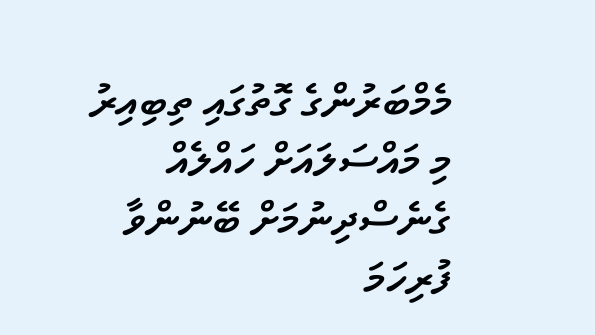މެމްބަރުންގެ ގޮތުގައި ތިބިއިރު މި މައްސަލައަށް ހައްލެއް ގެނެސްދިނުމަށް ބޭނުންވާ ފުރިހަމަ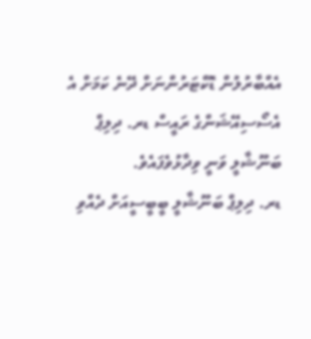އެއްބާރުލުން ޑޮކްޓަރުންނަށް ދޭނެ ކަމަށް އެ އެސޯސިއޭޝަންގެ ރައީސް ޑރ. ދިލިޕް ބަނޫޝާލީ ވަނީ ވިދާޅުވެފައެވެ.
ޑރ. ދިލިޕް ބަނޫޝާލީ ބީބީސީއަށް ދެއްވި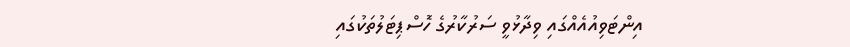އިންޓަވިއުއެއްގައި ވިދާޅުވީ ސަރުކާރުގެ ހޮސްޕިޓަލުތަކުގައި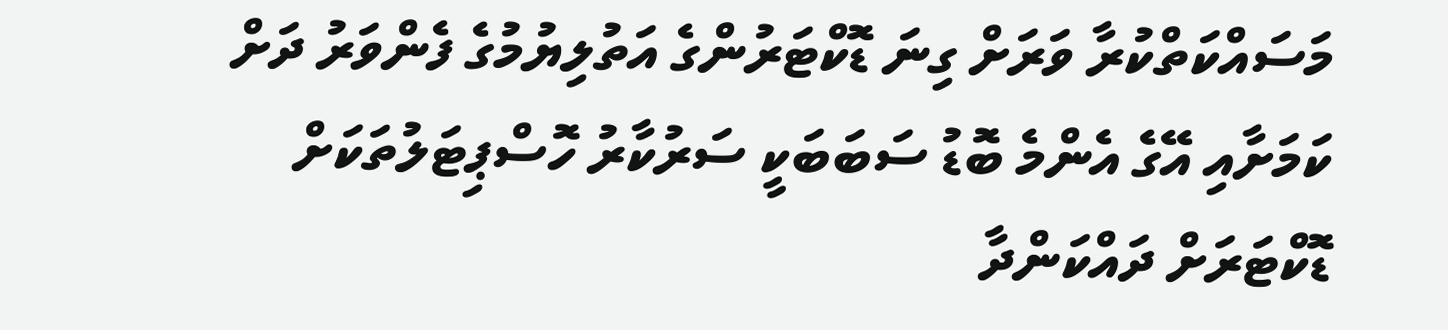މަސައްކަތްކުރާ ވަރަށް ގިނަ ޑޮކްޓަރުންގެ އަތުލިޔުމުގެ ފެންވަރު ދަށް ކަމަށާއި އޭގެ އެންމެ ބޮޑު ސަބަބަކީ ސަރުކާރު ހޮސްޕިޓަލުތަކަށް ޑޮކްޓަރަށް ދައްކަންދާ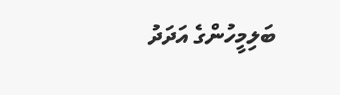ބަލިމީހުންގެ އަދަދު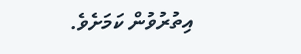އިތުރުވުން ކަމަށެވެ.